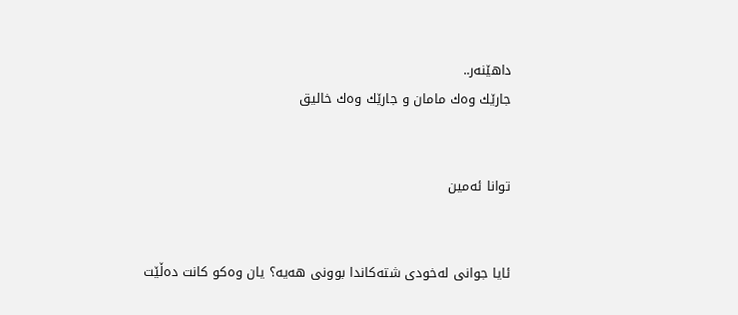داهێنه‌ر..
جارێك وه‌ك مامان و جارێك وه‌ك خالیق


توانا ئه‌مین


ئایا جوانى له‌خودى شته‌كاندا بوونى هه‌یه‌؟ یان وه‌كو كانت ده‌ڵێت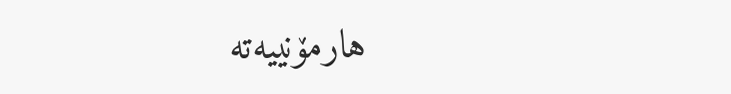هارمۆنییه‌ته‌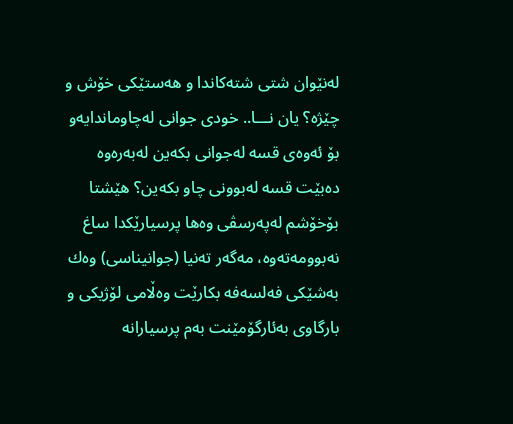له‌نێوان شتى شته‌كاندا و هه‌ستێكى خۆش و چێژه‌؟ یان نـــا.. خودى جوانى له‌چاوماندایه‌و بۆ ئه‌وه‌ى قسه‌ له‌جوانى بكه‌ین له‌به‌ره‌وه‌ ده‌بێت قسه‌ له‌بوونى چاو بكه‌ین؟ هێشتا بۆخۆشم له‌په‌رسڤى وه‌ها پرسیارێكدا ساغ نه‌بوومه‌ته‌وه‌، مه‌گه‌ر ته‌نیا (جوانیناسى) وه‌ك به‌شێكى فه‌لسه‌فه‌ بكارێت وه‌ڵامى لۆژیكى و بارگاوى به‌ئارگۆمێنت به‌م پرسیارانه‌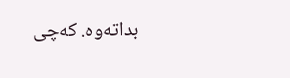بداته‌وه‌. كه‌چى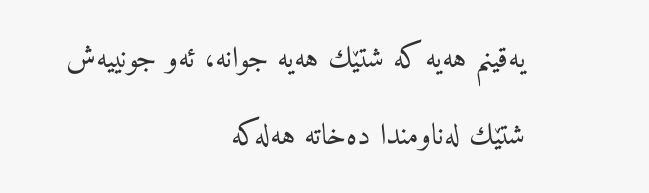یه‌قینم هه‌یه‌ كه‌ شتێك هه‌یه‌ جوانه‌، ئه‌و جونییه‌ش شتێك له‌ناومندا ده‌خاته‌ هه‌له‌كه‌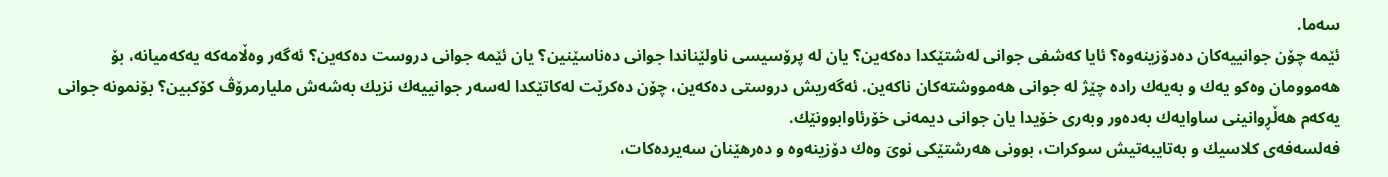سه‌ما.
ئێمه‌ چۆن جوانییه‌كان ده‌دۆزینه‌وه‌؟ ئایا كه‌شفى جوانى له‌شتێكدا ده‌كه‌ین؟ یان له‌ پرۆسیسى ناولێناندا جوانى ده‌ناسێنین؟ یان ئێمه‌ جوانى دروست ده‌كه‌ین؟ ئه‌گه‌ر وه‌ڵامه‌كه‌ یه‌كه‌میانه‌، بۆ هه‌موومان وه‌كو یه‌ك و به‌یه‌ك راده‌ چێژ له‌ جوانى هه‌مووشته‌كان ناكه‌ین. ئه‌گه‌ریش دروستى ده‌كه‌ین، چۆن ده‌كرێت له‌كاتێكدا له‌سه‌ر جوانییه‌ك نزیك به‌شه‌ش ملیارمرۆڤ كۆكبین؟ بۆنمونه‌ جوانى یه‌كه‌م هه‌ڵڕوانینى ساوایه‌ك به‌ده‌ور وبه‌رى خۆیدا یان جوانى دیمه‌نى خۆرئاوابوونێك.
فه‌لسه‌فه‌ى كلاسیك و به‌تایبه‌تیش سوكرات، بوونى هه‌رشتێكى نوىَ وه‌ك دۆزینه‌وه‌ و ده‌رهێنان سه‌یرده‌كات،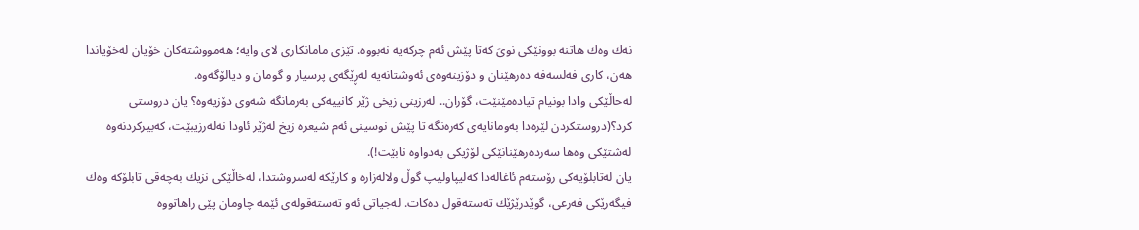نه‌ك وه‌ك هاتنه‌ بوونێكى نوىَ كه‌تا پێش ئه‌م چركه‌یه‌ نه‌بووه‌. تێزى مامانكارى لاى وایه‌؛ هه‌مووشته‌كان خۆیان له‌خۆیاندا هه‌ن، كارى فه‌لسه‌فه‌ ده‌رهێنان و دۆزینه‌وه‌ى ئه‌وشتانه‌یه‌ له‌ڕێگه‌ى پرسیار و گومان و دیالۆگه‌وه‌.
له‌حاڵێكى وادا بونیام تیاده‌مێنێت، گۆران.. له‌رزینى زیخى ژێر كانییه‌كى به‌رمانگه‌ شه‌وى دۆزیه‌وه‌؟ یان دروستى كرد؟(دروستكردن لێره‌دا به‌ومانایه‌‌ى كه‌ره‌نگه‌ تا پێش نوسینى ئه‌م شیعره‌ زیخ له‌ژێر ئاودا نه‌له‌رزیبێت، كه‌بیركردنه‌وه‌ له‌شتێكى وه‌ها سه‌رده‌رهێنانێكى لۆژیكى به‌دواوه‌ نابێت!).
یان له‌تابلۆیه‌كى رۆسته‌م ئاغاله‌دا كه‌لیپاولیپ گوڵ ولاله‌زاره‌ و كارێكه‌ له‌سروشتدا، له‌خاڵێكى نزیك به‌چه‌قى تابلۆكه‌ وه‌ك فیگه‌رێكى فه‌رعى، گوێدرێژێك ته‌سته‌قول ده‌كات. له‌جیاتى ئه‌و ته‌سته‌قوله‌ى ئێمه‌ چاومان پێى راهاتووه‌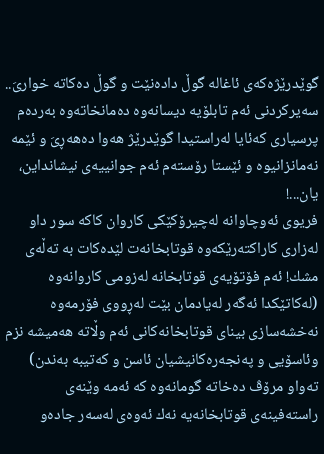گوێدرێژه‌كه‌ى ئاغاله‌ گوڵ داده‌نێت و گوڵ ده‌كاته‌ خوارىَ.. سه‌یركردنى ئه‌م تابلۆیه‌ دیسانه‌وه‌ ده‌مانخاته‌وه‌ به‌رده‌م پرسیارى كه‌ئایا له‌راستیدا گوێدرێژ هه‌وا ده‌هه‌ڕىَ و ئێمه‌ نه‌مانزانیوه‌ و ئێستا رۆسته‌م ئه‌م جوانییه‌ى نیشانداین، یان...!
فریوى ئه‌وچاوانه‌ له‌چیرۆكێكى كاروان كاكه‌ سور داو له‌زارى كاراكته‌رێكه‌وه‌ قوتابخانه‌ت لێده‌كات به‌ ته‌ڵه‌ى مشك! ئه‌م فۆتۆیه‌ى قوتابخانه‌ له‌زومى كاروانه‌وه‌ (له‌كاتێكدا ئه‌گه‌ر له‌یادمان بێت له‌ڕووى فۆرمه‌وه‌ نه‌خشه‌سازى بیناى قوتابخانه‌كانى ئه‌م وڵاته‌ هه‌میشه‌ نزم وئاسۆیى و په‌نجه‌ره‌كانیشیان ئاسن و كه‌تیبه‌ به‌ندن) ته‌واو مرۆڤ ده‌خاته‌ گومانه‌وه‌ كه‌ ئه‌مه‌ وێنه‌ى راسته‌فینه‌ى قوتابخانه‌یه‌ نه‌ك ئه‌وه‌ى له‌سه‌ر جاده‌و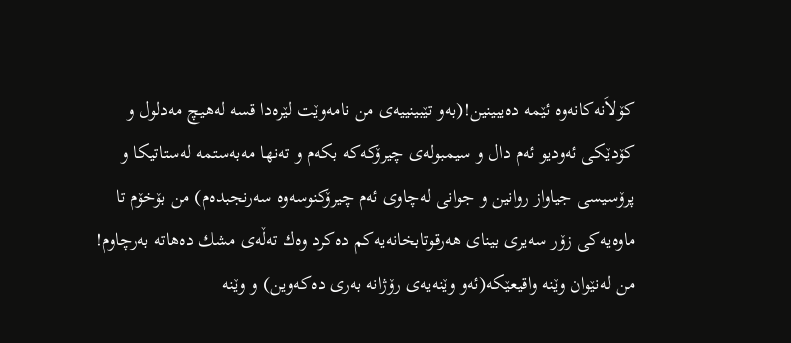كۆلاَنه‌كانه‌وه‌ ئێمه‌ ده‌یبینین!(به‌و تێبینییه‌ى من نامه‌وێت لێره‌دا قسه‌ له‌هیچ مه‌دلول و كۆدێكى ئه‌ودیو ئه‌م دال و سیمبوله‌ى چیرۆكه‌كه‌ بكه‌م و ته‌نها مه‌به‌ستمه‌ له‌ستاتیكا و پرۆسیسى جیاواز روانین و جوانى له‌چاوى ئه‌م چیرۆكنوسه‌وه‌ سه‌رنجبده‌م) من بۆخۆم تا ماوه‌یه‌كى زۆر سه‌یرى بیناى هه‌رقوتابخانه‌یه‌كم ده‌كرد وه‌ك ته‌ڵه‌ى مشك ده‌هاته‌ به‌رچاوم! من له‌نێوان وێنه‌ واقیعێكه‌(ئه‌و وێنه‌یه‌ى رۆژانه‌ به‌رى ده‌كه‌وین) و وێنه‌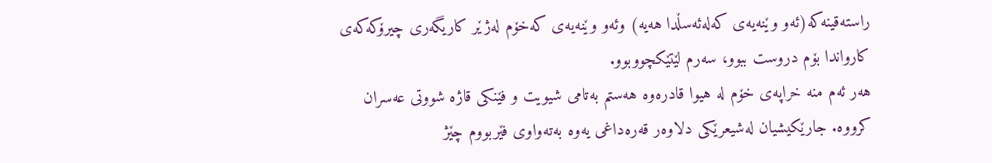راسته‌قینه‌كه‌(ئه‌و وێنه‌یه‌ى كه‌له‌ئه‌سڵدا هه‌یه‌) وئه‌و وێنه‌یه‌ى كه‌خۆم له‌ژێر كاریگه‌رى چیرۆكه‌كه‌ى كارواندا بۆم دروست ببوو، سه‌رم لێتێكچووبوو.
هه‌ر ئه‌م منه‌ خراپه‌ى خۆم له‌ هیوا قادره‌وه‌ هه‌ستم به‌تامى شیویت و فێنكى قاژه‌ شووتى عه‌سران كرووه‌. جارێكیشیان له‌شیعرێكى دلاوه‌ر قه‌ره‌داغى یه‌وه‌ به‌ته‌واوى فێربووم چێژ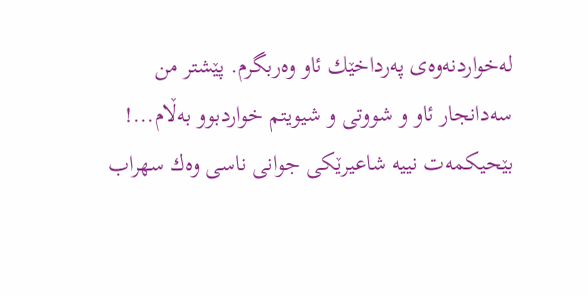له‌خواردنه‌وه‌ى په‌رداخێك ئاو وه‌ربگرم. پێشتر من سه‌دانجار ئاو و شووتى و شیویتم خواردبوو به‌ڵام...!
بێحیكمه‌ت نییه‌ شاعیرێكى جوانى ناسى وه‌ك سهراب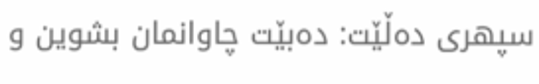سپهرى ده‌ڵێت: ده‌بێت چاوانمان بشوین و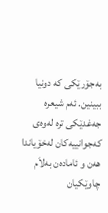به‌جۆرێكى كه‌ دونیا ببینین. ئه‌م شیعره‌ جه‌غدێكى تره‌ له‌وه‌ى كه‌جوانییه‌كان له‌خۆیاندا هه‌ن و ئاماده‌ن به‌لاَم چاوێكیان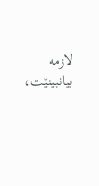لازمه‌ بیانبینێت،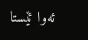ئه‌وا ئێستا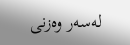له‌سه‌ر وه‌زنى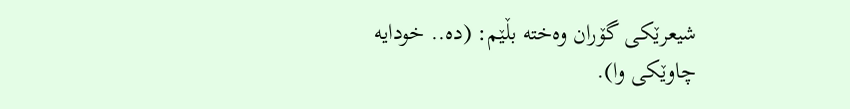شیعرێكى گۆران وه‌خته‌ بڵێم: (ده‌.. خودایه‌ چاوێكى وا).